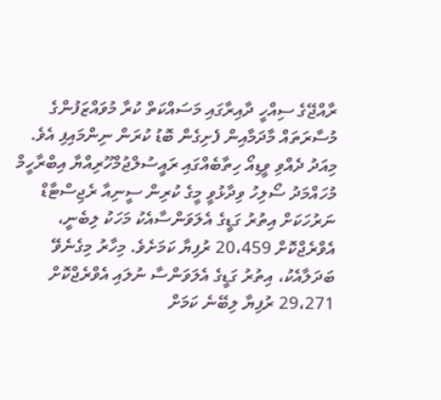ރާއްޖޭގެ ސިއްހީ ދާއިރާގައި މަސައްކަތް ކުރާ މުވައްޒަފުންގެ މުސާރަތައް މާދަމާއިން ފެށިގެން ބޮޑު ކުރަން ނިންމައިފި އެވެ.
މިއަދު ދެއްވި ވީޑިއޯ ހިތާބެއްގައި ރައީސުލްޖުމްހޫރިއްޔާ އިބްރާހީމް މުހައްމަދު ސޯލިހު ވިދާޅުވީ މީގެ ކުރިން ސީނިއާ ރެޖިސްޓާޑް ނަރުހަކަށް އިތުރު ގަޑީގެ އެލަވަންސާއެކު މަހަކު ލިބެނީ، އެވްރެޖްކޮށް 20،459 ރުފިޔާ ކަމަށެވެ. މިހާރު މިގެނެވޭ ބަދަލާއެކު، އިތުރު ގަޑީގެ އެލަވަންސާ ނުލައި އެވްރެޖްކޮށް 29،271 ރުފިޔާ ލިބޭނެ ކަމަށް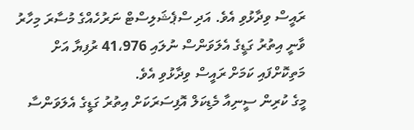ރައީސް ވިދާޅުވި އެވެ. އަދި ސްޕެޝަލިސްޓް ނަރުހެއްގެ މުސާރަ މިހާރު ވާނީ އިތުރު ގަޑީގެ އެލަވަންސް ނުލައި 41،976 ރުފިޔާ އަށް މަތިކޮށްފައި ކަމަށް ރައީސް ވިދާޅުވި އެވެ.
މީގެ ކުރިން ސީނިއާ މެޑިކަލް އޮފިސަރަކަށް އިތުރު ގަޑީގެ އެލަވަންސާ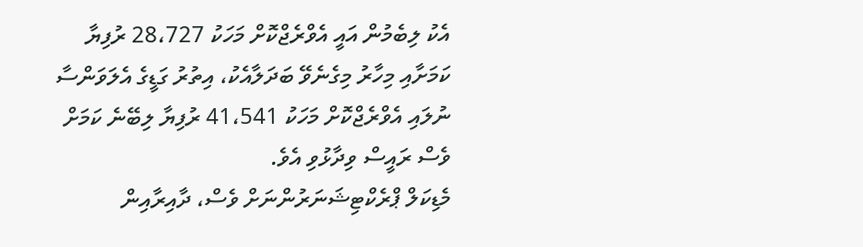އެކު ލިބެމުން އައީ އެވްރެޖްކޮށް މަހަކު 28،727 ރުފިޔާ ކަމަށާއި މިހާރު މިގެނެވޭ ބަދަލާއެކު، އިތުރު ގަޑީގެ އެލަވަންސާ ނުލައި އެވްރެޖްކޮށް މަހަކު 41،541 ރުފިޔާ ލިބޭނެ ކަމަށް ވެސް ރައީސް ވިދާޅުވި އެވެ.
މެޑިކަލް ޕްރެކްޓިޝަނަރުންނަށް ވެސް، ދާއިރާއިން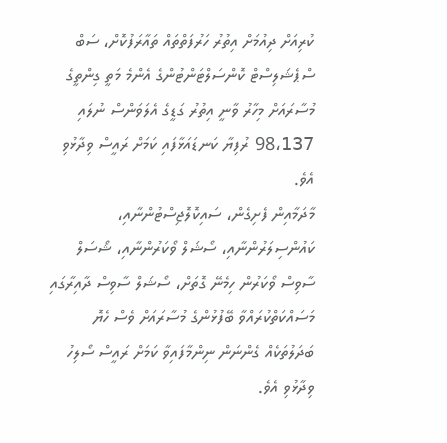ކުރިއަށް ދިއުމަށް އިތުރު ހަރުފަތްތައް ތައާރަފުކޮށް، ސަބް ސްޕެޝަލިސްޓް ކޮންސަލްޓަންޓުންގެ އެންމެ މަތީ ގިންތީގެ މުސާރައަށް މިހާރު ވާނީ އިތުރު ގަޑީގެ އެލަވަންސް ނުލައި 98،137 ރުފިޔާ ކަނޑައަޅާފައި ކަމަށް ރައީސް ވިދާޅުވި އެވެ.
މާދަމާއިން ފެށިގެން، ސައިކޮލޮޖިސްޓުންނާއި، ކައުންސިލަރުންނާއި، ސޯޝަލް ވޯކަރުންނާއި، ޝޯސަލް ސާވިސް ވޯކަރުން ހިމެނޭ ގޮތަށް، ސޯޝަލް ސާވިސް ދާއިރާގައި މަސައްކަތްކުރައްވާ ބޭފުޅުންގެ މުސާރައަށް ވެސް ހެޔޮ ބަދަލުތަކެއް ގެންނަން ނިންމާފައިވާ ކަމަށް ރައީސް ސޯލިހު ވިދާޅުވި އެވެ.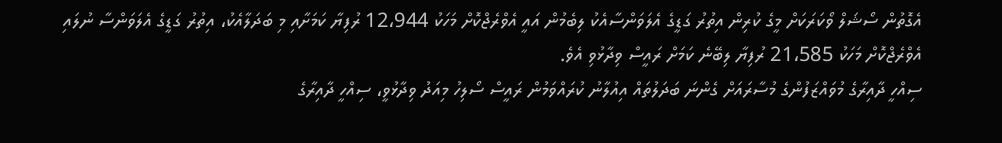އެގޮތުން ސޯޝަލް ވޯކަރަކަށް މީގެ ކުރިން އިތުރު ގަޑީގެ އެލަވަންސާއެކު ލިބެމުން އައީ އެވްރެޖްކޮށް މަހަކު 12،944 ރުފިޔާ ކަމަށާއި މި ބަދަލާއެކު، އިތުރު ގަޑީގެ އެލަވަންސާ ނުލައި އެވްރެޖްކޮށް މަހަކު 21،585 ރުފިޔާ ލިބޭނެ ކަމަށް ރައީސް ވިދާޅުވި އެވެ.
ސިއްހީ ދާއިރާގެ މުވައްޒަފުންގެ މުސާރައަށް ގެންނަ ބަދަލުތައް އިއުލާނު ކުރައްވަމުން ރައީސް ސޯލިހު މިއަދު ވިދާޅުވީ، ސިއްހީ ދާއިރާގެ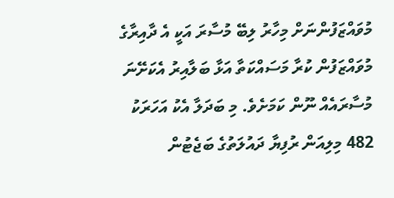މުވައްޒަފުންނަށް މިހާރު ލިބޭ މުސާރަ އަކީ އެ ދާއިރާގެ މުވައްޒަފުން ކުރާ މަސައްކަތާ އަޅާ ބަލާއިރު އެކަށޭނަ މުސާރައެއް ނޫން ކަމަށެވެ. މި ބަދަލާ އެކު އަހަރަކު 482 މިލިއަން ރުފިޔާ ދައުލަތުގެ ބަޖެޓުން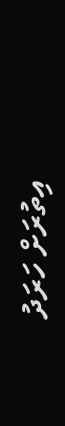އިތުރަށް ހަރަދު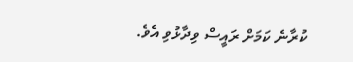ކުރާނެ ކަމަށް ރައީސް ވިދާޅުވި އެވެ.